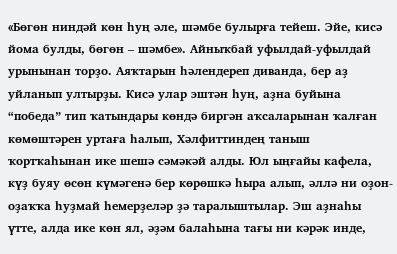«Бөгөн ниндәй көн һуң әле, шәмбе булырға тейеш. Эйе, кисә йома булды, бөгөн – шәмбе». Айныҡбай уфылдай-уфылдай урынынан торҙо. Аяҡтарын һәлендереп диванда, бер аҙ уйланып ултырҙы. Кисә улар эштән һуң, аҙна буйына “победа” тип ҡатындары көндә биргән аҡсаларынан ҡалған көмөштәрен уртаға һалып, Хәлфиттиндең таныш ҡортҡаһынан ике шешә сәмәкәй алды. Юл ыңғайы кафела, күҙ буяу өсөн күмәгенә бер көрөшкә һыра алып, әллә ни оҙон-оҙаҡҡа һуҙмай һемерҙеләр ҙә таралыштылар. Эш аҙнаһы үтте, алда ике көн ял, әҙәм балаһына тағы ни кәрәк инде,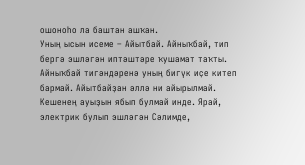ошоноһо ла баштан ашҡан.
Уның ысын исеме – Айытбай. Айныҡбай, тип бергә эшләгән иптәштәре ҡушамат таҡты. Айныҡбай тигәндәренә уның бигүк иҫе китеп бармай. Айытбайҙан әллә ни айырылмай. Кешенең ауыҙын ябып булмай инде. Ярай, электрик булып эшләгән Сәлимде,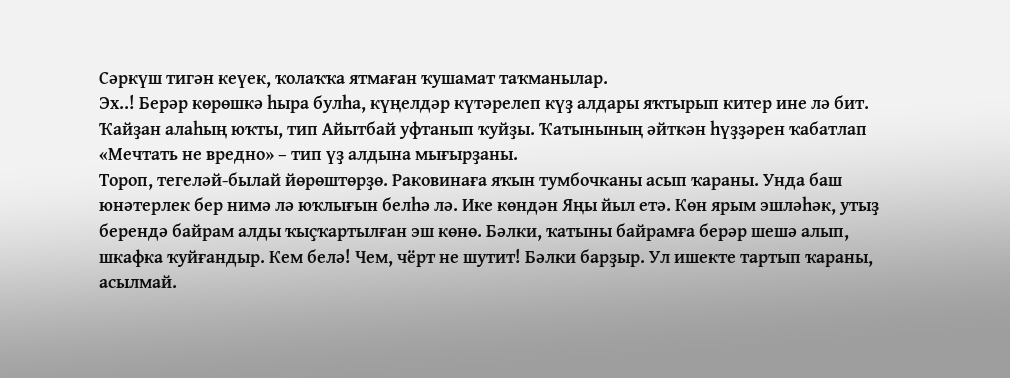Сәркүш тигән кеүек, ҡолаҡҡа ятмаған ҡушамат таҡманылар.
Эх..! Берәр көрөшкә һыра булһа, күңелдәр күтәрелеп күҙ алдары яҡтырып китер ине лә бит. Ҡайҙан алаһың юҡты, тип Айытбай уфтанып ҡуйҙы. Ҡатынының әйткән һүҙҙәрен ҡабатлап «Мечтать не вредно» – тип үҙ алдына мығырҙаны.
Тороп, тегеләй-былай йөрөштөрҙө. Раковинаға яҡын тумбочканы асып ҡараны. Унда баш юнәтерлек бер нимә лә юҡлығын белһә лә. Ике көндән Яңы йыл етә. Көн ярым эшләһәк, утыҙ берендә байрам алды ҡыҫҡартылған эш көнө. Бәлки, ҡатыны байрамға берәр шешә алып, шкафка ҡуйғандыр. Кем белә! Чем, чёрт не шутит! Бәлки барҙыр. Ул ишекте тартып ҡараны, асылмай.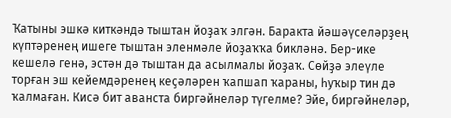Ҡатыны эшкә киткәндә тыштан йоҙаҡ элгән. Баракта йәшәүселәрҙең күптәренең ишеге тыштан эленмәле йоҙаҡҡа бикләнә. Бер-ике кешелә генә, эстән дә тыштан да асылмалы йоҙаҡ. Сөйҙә элеүле торған эш кейемдәренең кеҫәләрен ҡапшап ҡараны, һуҡыр тин дә ҡалмаған. Кисә бит аванста биргәйнеләр түгелме? Эйе, биргәйнеләр,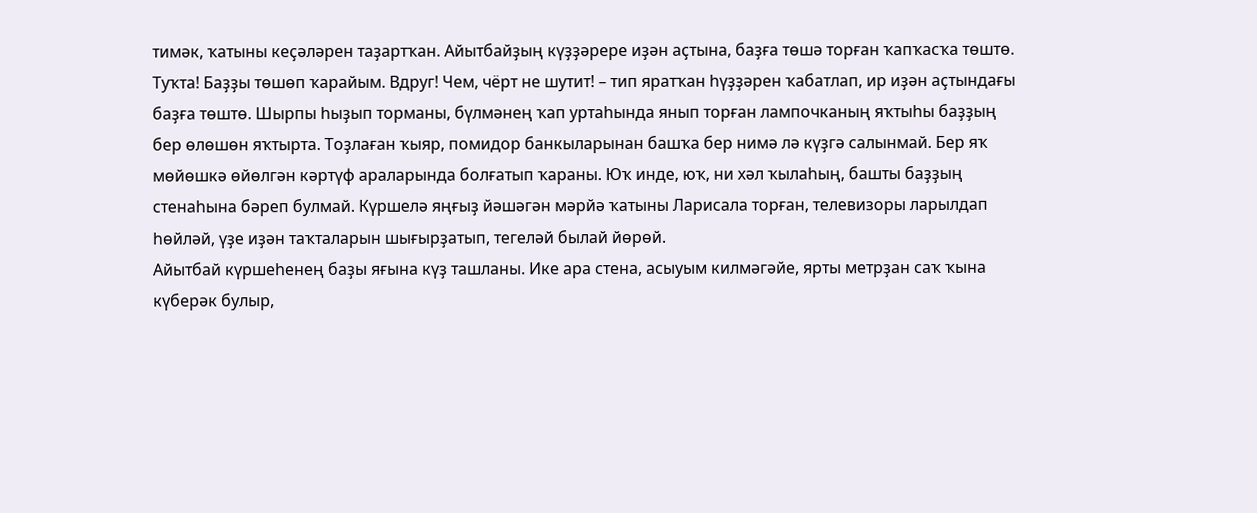тимәк, ҡатыны кеҫәләрен таҙартҡан. Айытбайҙың күҙҙәрере иҙән аҫтына, баҙға төшә торған ҡапҡасҡа төштө. Туҡта! Баҙҙы төшөп ҡарайым. Вдруг! Чем, чёрт не шутит! – тип яратҡан һүҙҙәрен ҡабатлап, ир иҙән аҫтындағы баҙға төштө. Шырпы һыҙып торманы, бүлмәнең ҡап уртаһында янып торған лампочканың яҡтыһы баҙҙың бер өлөшөн яҡтырта. Тоҙлаған ҡыяр, помидор банкыларынан башҡа бер нимә лә күҙгә салынмай. Бер яҡ мөйөшкә өйөлгән кәртүф араларында болғатып ҡараны. Юҡ инде, юҡ, ни хәл ҡылаһың, башты баҙҙың стенаһына бәреп булмай. Күршелә яңғыҙ йәшәгән мәрйә ҡатыны Ларисала торған, телевизоры ларылдап һөйләй, үҙе иҙән таҡталарын шығырҙатып, тегеләй былай йөрөй.
Айытбай күршеһенең баҙы яғына күҙ ташланы. Ике ара стена, асыуым килмәгәйе, ярты метрҙан саҡ ҡына күберәк булыр,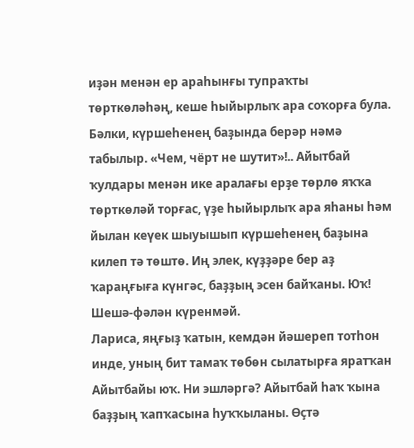иҙән менән ер араһынғы тупраҡты төрткөләһәң, кеше һыйырлыҡ ара соҡорға була. Бәлки, күршеһенең баҙында берәр нәмә табылыр. «Чем, чёрт не шутит»!.. Айытбай ҡулдары менән ике аралағы ерҙе төрлө яҡҡа төрткөләй торғас, үҙе һыйырлыҡ ара яһаны һәм йылан кеүек шыуышып күршеһенең баҙына килеп тә төштө. Иң элек, күҙҙәре бер аҙ ҡараңғыға күнгәс, баҙҙың эсен байҡаны. Юҡ! Шешә-фәлән күренмәй.
Лариса, яңғыҙ ҡатын, кемдән йәшереп тотһон инде, уның бит тамаҡ төбөн сылатырға яратҡан Айытбайы юҡ. Ни эшләргә? Айытбай һаҡ ҡына баҙҙың ҡапҡасына һуҡҡыланы. Өҫтә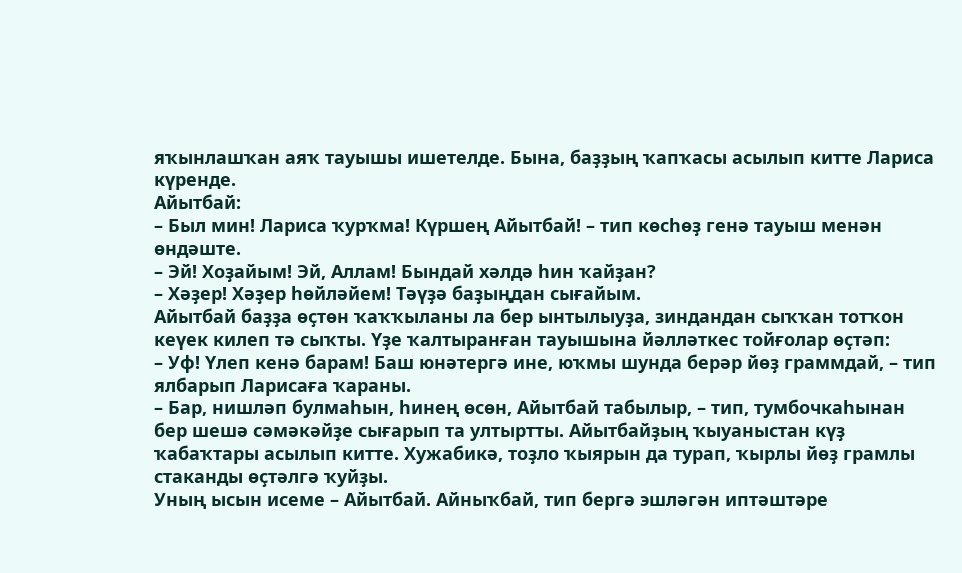яҡынлашҡан аяҡ тауышы ишетелде. Бына, баҙҙың ҡапҡасы асылып китте Лариса күренде.
Айытбай:
– Был мин! Лариса ҡурҡма! Күршең Айытбай! – тип көсһөҙ генә тауыш менән өндәште.
– Эй! Хоҙайым! Эй, Аллам! Бындай хәлдә һин ҡайҙан?
– Хәҙер! Хәҙер һөйләйем! Тәүҙә баҙыңдан сығайым.
Айытбай баҙҙа өҫтөн ҡаҡҡыланы ла бер ынтылыуҙа, зиндандан сыҡҡан тотҡон кеүек килеп тә сыҡты. Үҙе ҡалтыранған тауышына йәлләткес тойғолар өҫтәп:
– Уф! Үлеп кенә барам! Баш юнәтергә ине, юҡмы шунда берәр йөҙ граммдай, – тип ялбарып Ларисаға ҡараны.
– Бар, нишләп булмаһын, һинең өсөн, Айытбай табылыр, – тип, тумбочкаһынан бер шешә сәмәкәйҙе сығарып та ултыртты. Айытбайҙың ҡыуаныстан күҙ ҡабаҡтары асылып китте. Хужабикә, тоҙло ҡыярын да турап, ҡырлы йөҙ грамлы стаканды өҫтәлгә ҡуйҙы.
Уның ысын исеме – Айытбай. Айныҡбай, тип бергә эшләгән иптәштәре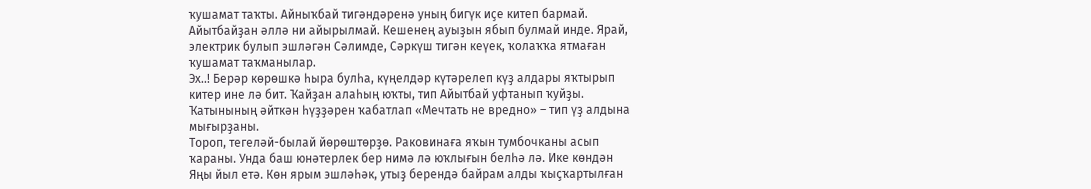ҡушамат таҡты. Айныҡбай тигәндәренә уның бигүк иҫе китеп бармай. Айытбайҙан әллә ни айырылмай. Кешенең ауыҙын ябып булмай инде. Ярай, электрик булып эшләгән Сәлимде, Сәркүш тигән кеүек, ҡолаҡҡа ятмаған ҡушамат таҡманылар.
Эх..! Берәр көрөшкә һыра булһа, күңелдәр күтәрелеп күҙ алдары яҡтырып китер ине лә бит. Ҡайҙан алаһың юҡты, тип Айытбай уфтанып ҡуйҙы. Ҡатынының әйткән һүҙҙәрен ҡабатлап «Мечтать не вредно» – тип үҙ алдына мығырҙаны.
Тороп, тегеләй-былай йөрөштөрҙө. Раковинаға яҡын тумбочканы асып ҡараны. Унда баш юнәтерлек бер нимә лә юҡлығын белһә лә. Ике көндән Яңы йыл етә. Көн ярым эшләһәк, утыҙ берендә байрам алды ҡыҫҡартылған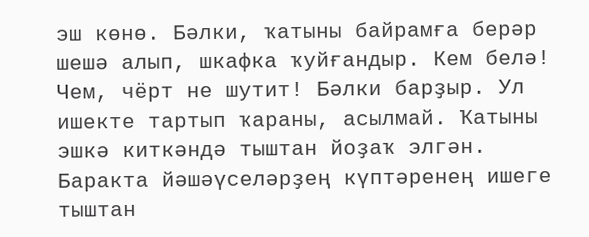эш көнө. Бәлки, ҡатыны байрамға берәр шешә алып, шкафка ҡуйғандыр. Кем белә! Чем, чёрт не шутит! Бәлки барҙыр. Ул ишекте тартып ҡараны, асылмай. Ҡатыны эшкә киткәндә тыштан йоҙаҡ элгән. Баракта йәшәүселәрҙең күптәренең ишеге тыштан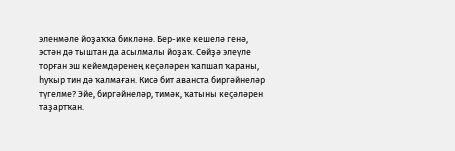эленмәле йоҙаҡҡа бикләнә. Бер-ике кешелә генә, эстән дә тыштан да асылмалы йоҙаҡ. Сөйҙә элеүле торған эш кейемдәренең кеҫәләрен ҡапшап ҡараны, һуҡыр тин дә ҡалмаған. Кисә бит аванста биргәйнеләр түгелме? Эйе, биргәйнеләр, тимәк, ҡатыны кеҫәләрен таҙартҡан.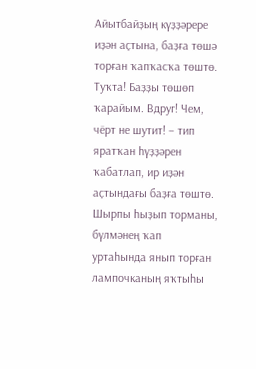Айытбайҙың күҙҙәрере иҙән аҫтына, баҙға төшә торған ҡапҡасҡа төштө. Туҡта! Баҙҙы төшөп ҡарайым. Вдруг! Чем, чёрт не шутит! – тип яратҡан һүҙҙәрен ҡабатлап, ир иҙән аҫтындағы баҙға төштө. Шырпы һыҙып торманы, бүлмәнең ҡап уртаһында янып торған лампочканың яҡтыһы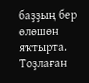баҙҙың бер өлөшөн яҡтырта. Тоҙлаған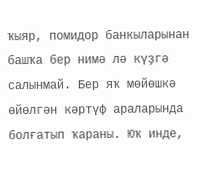ҡыяр, помидор банкыларынан башҡа бер нимә лә күҙгә салынмай. Бер яҡ мөйөшкә өйөлгән кәртүф араларында болғатып ҡараны. Юҡ инде,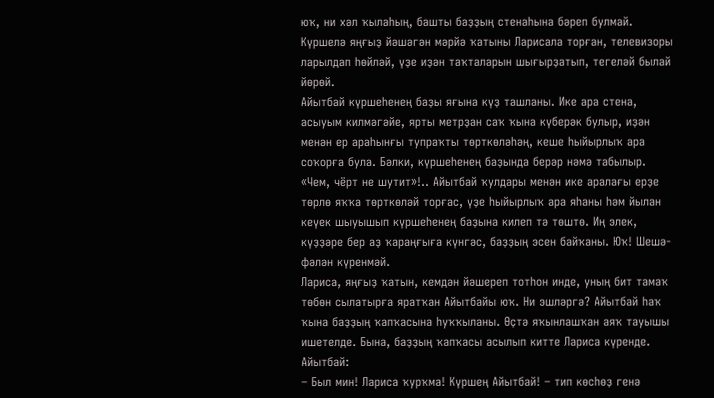юҡ, ни хәл ҡылаһың, башты баҙҙың стенаһына бәреп булмай. Күршелә яңғыҙ йәшәгән мәрйә ҡатыны Ларисала торған, телевизоры ларылдап һөйләй, үҙе иҙән таҡталарын шығырҙатып, тегеләй былай йөрөй.
Айытбай күршеһенең баҙы яғына күҙ ташланы. Ике ара стена, асыуым килмәгәйе, ярты метрҙан саҡ ҡына күберәк булыр, иҙән менән ер араһынғы тупраҡты төрткөләһәң, кеше һыйырлыҡ ара соҡорға була. Бәлки, күршеһенең баҙында берәр нәмә табылыр. «Чем, чёрт не шутит»!.. Айытбай ҡулдары менән ике аралағы ерҙе төрлө яҡҡа төрткөләй торғас, үҙе һыйырлыҡ ара яһаны һәм йылан кеүек шыуышып күршеһенең баҙына килеп тә төштө. Иң элек, күҙҙәре бер аҙ ҡараңғыға күнгәс, баҙҙың эсен байҡаны. Юҡ! Шешә-фәлән күренмәй.
Лариса, яңғыҙ ҡатын, кемдән йәшереп тотһон инде, уның бит тамаҡ төбөн сылатырға яратҡан Айытбайы юҡ. Ни эшләргә? Айытбай һаҡ ҡына баҙҙың ҡапҡасына һуҡҡыланы. Өҫтә яҡынлашҡан аяҡ тауышы ишетелде. Бына, баҙҙың ҡапҡасы асылып китте Лариса күренде.
Айытбай:
– Был мин! Лариса ҡурҡма! Күршең Айытбай! – тип көсһөҙ генә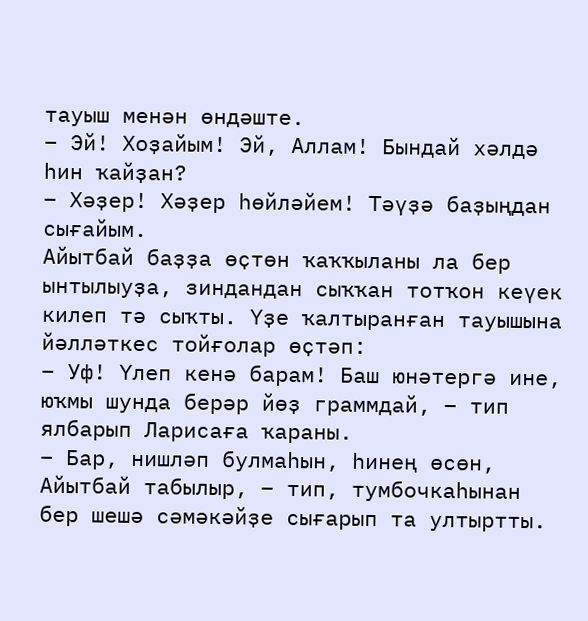тауыш менән өндәште.
– Эй! Хоҙайым! Эй, Аллам! Бындай хәлдә һин ҡайҙан?
– Хәҙер! Хәҙер һөйләйем! Тәүҙә баҙыңдан сығайым.
Айытбай баҙҙа өҫтөн ҡаҡҡыланы ла бер ынтылыуҙа, зиндандан сыҡҡан тотҡон кеүек килеп тә сыҡты. Үҙе ҡалтыранған тауышына йәлләткес тойғолар өҫтәп:
– Уф! Үлеп кенә барам! Баш юнәтергә ине, юҡмы шунда берәр йөҙ граммдай, – тип ялбарып Ларисаға ҡараны.
– Бар, нишләп булмаһын, һинең өсөн, Айытбай табылыр, – тип, тумбочкаһынан бер шешә сәмәкәйҙе сығарып та ултыртты.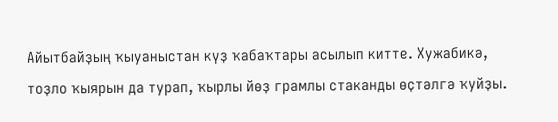Айытбайҙың ҡыуаныстан күҙ ҡабаҡтары асылып китте. Хужабикә, тоҙло ҡыярын да турап, ҡырлы йөҙ грамлы стаканды өҫтәлгә ҡуйҙы.